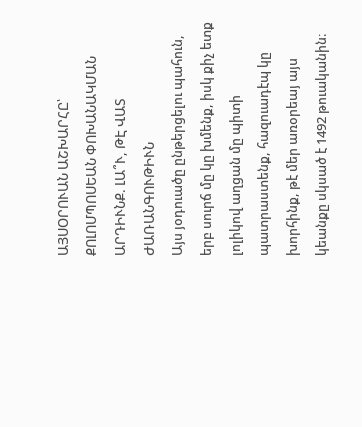ԱՅՍՕՐՈՒԱՆ ԱՇԽԱՐՀԸ՝ ՔՈԼՈՄՊՈՍԵԱՆ ՓՈԽԱՆԱԿՄԱՆ ԱՐԴԻՒՆՔ. ԼԱ՞Ւ, ԹԷ ՎԱՏ ԺԱՌԱՆԳՈՒԹԻՒՆ
Այս յօդուածը ընթերցելու պահուն, երբ սուրճ մը կը խմենք, իսկ քիչ ետք լոլիկով աղցան մը պիտի պատրաստենք, հազուադէպ կը խորհինք, թէ մեր առօրեայ այս կեանքը սկսած է 1492 թուականին։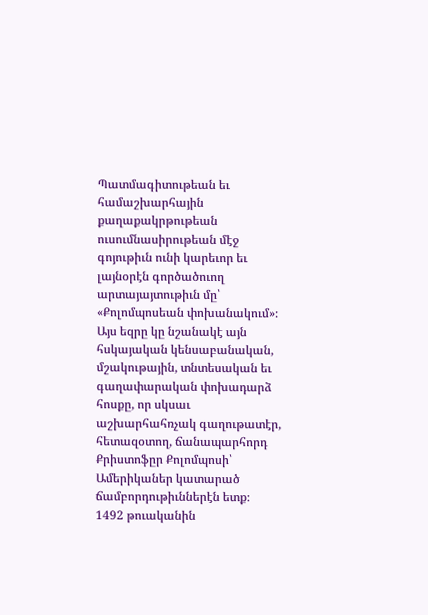Պատմագիտութեան եւ համաշխարհային քաղաքակրթութեան ուսումնասիրութեան մէջ գոյութիւն ունի կարեւոր եւ լայնօրէն գործածուող արտայայտութիւն մը՝ «Քոլոմպոսեան փոխանակում»։
Այս եզրը կը նշանակէ այն հսկայական կենսաբանական, մշակութային, տնտեսական եւ գաղափարական փոխադարձ հոսքը, որ սկսաւ աշխարհահռչակ գաղութատէր, հետազօտող, ճանապարհորդ Քրիստոֆըր Քոլոմպոսի՝ Ամերիկաներ կատարած ճամբորդութիւններէն ետք։
1492 թուականին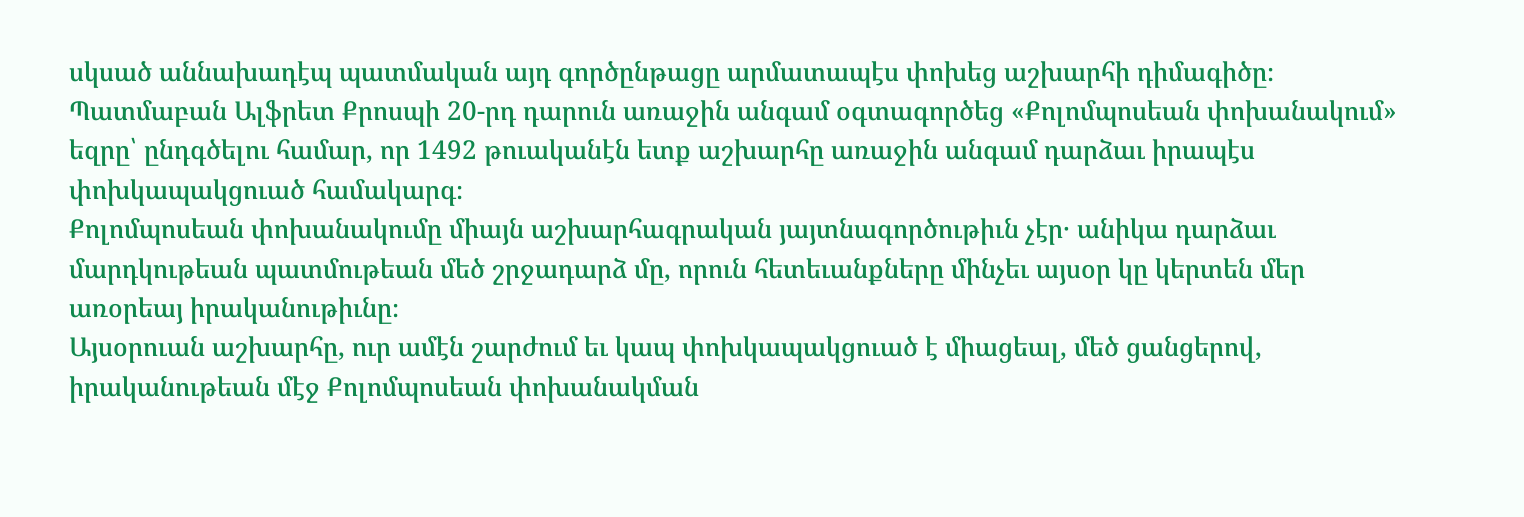սկսած աննախադէպ պատմական այդ գործընթացը արմատապէս փոխեց աշխարհի դիմագիծը։
Պատմաբան Ալֆրետ Քրոսպի 20-րդ դարուն առաջին անգամ օգտագործեց «Քոլոմպոսեան փոխանակում» եզրը՝ ընդգծելու համար, որ 1492 թուականէն ետք աշխարհը առաջին անգամ դարձաւ իրապէս փոխկապակցուած համակարգ։
Քոլոմպոսեան փոխանակումը միայն աշխարհագրական յայտնագործութիւն չէր․ անիկա դարձաւ մարդկութեան պատմութեան մեծ շրջադարձ մը, որուն հետեւանքները մինչեւ այսօր կը կերտեն մեր առօրեայ իրականութիւնը։
Այսօրուան աշխարհը, ուր ամէն շարժում եւ կապ փոխկապակցուած է միացեալ, մեծ ցանցերով, իրականութեան մէջ Քոլոմպոսեան փոխանակման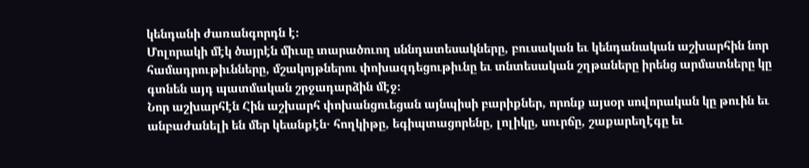կենդանի ժառանգորդն է։
Մոլորակի մէկ ծայրէն միւսը տարածուող սննդատեսակները, բուսական եւ կենդանական աշխարհին նոր համադրութիւնները, մշակոյթներու փոխազդեցութիւնը եւ տնտեսական շղթաները իրենց արմատները կը գտնեն այդ պատմական շրջադարձին մէջ։
Նոր աշխարհէն Հին աշխարհ փոխանցուեցան այնպիսի բարիքներ, որոնք այսօր սովորական կը թուին եւ անբաժանելի են մեր կեանքէն․ հողկիթը, եգիպտացորենը, լոլիկը, սուրճը, շաքարեղէգը եւ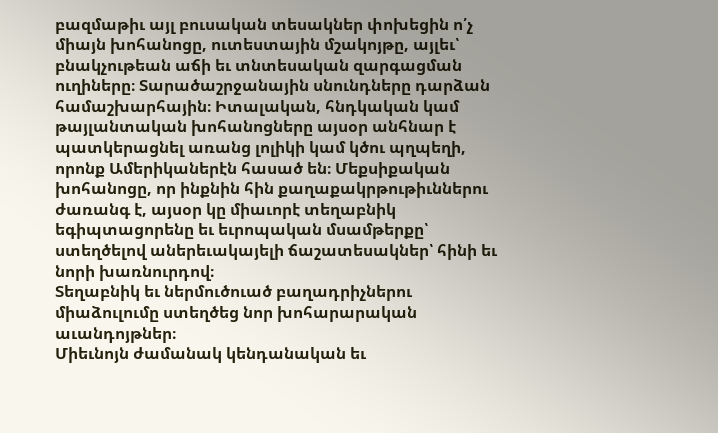բազմաթիւ այլ բուսական տեսակներ փոխեցին ո՛չ միայն խոհանոցը, ուտեստային մշակոյթը, այլեւ՝ բնակչութեան աճի եւ տնտեսական զարգացման ուղիները։ Տարածաշրջանային սնունդները դարձան համաշխարհային։ Իտալական, հնդկական կամ թայլանտական խոհանոցները այսօր անհնար է պատկերացնել առանց լոլիկի կամ կծու պղպեղի, որոնք Ամերիկաներէն հասած են։ Մեքսիքական խոհանոցը, որ ինքնին հին քաղաքակրթութիւններու ժառանգ է, այսօր կը միաւորէ տեղաբնիկ եգիպտացորենը եւ եւրոպական մսամթերքը՝ ստեղծելով աներեւակայելի ճաշատեսակներ՝ հինի եւ նորի խառնուրդով։
Տեղաբնիկ եւ ներմուծուած բաղադրիչներու միաձուլումը ստեղծեց նոր խոհարարական աւանդոյթներ։
Միեւնոյն ժամանակ կենդանական եւ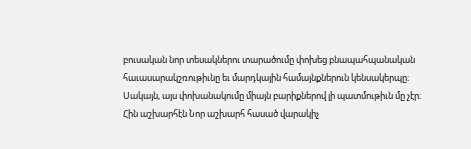բուսական նոր տեսակներու տարածումը փոխեց բնապահպանական հաւասարակշռութիւնը եւ մարդկային համայնքներուն կենսակերպը։
Սակայն, այս փոխանակումը միայն բարիքներով լի պատմութիւն մը չէր։ Հին աշխարհէն Նոր աշխարհ հասած վարակիչ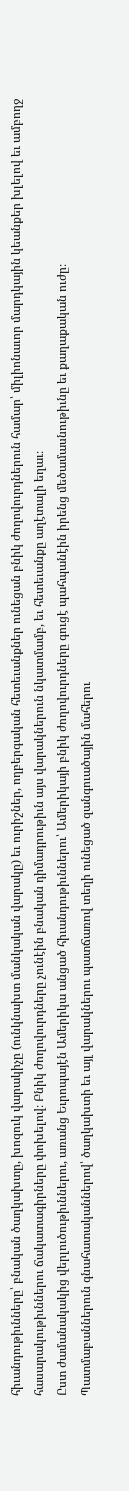հիւանդութիւնները՝ բնական ծաղկախտը, խոզուկ վարակիչը (ունկնախտ մանկական վարակը) եւ ուրիշներ, ողբերգական հետեւանքներ ունեցան բնիկ ժողովուրդներուն համար՝ միլիոնաւոր մարդկային կեանքեր խլելով եւ ամբողջ հասարակութիւններու ճակատագիրները փոխելով։ Բնիկ ժողովուրդները չունէին բնական դիմադրութիւն այս վարակներուն նկատմամբ, եւ հետեւանքը աղէտալի եղաւ։
Ըստ ժամանակակից վերլուծութիւններու, առանց Եւրոպայէն Ամերիկա անցած հիւանդութիւններու՝ Ամերիկայի բնիկ ժողովուրդները գուցէ պահպանէին իրենց մեծամասնութիւնը եւ քաղաքական ուժը։
Պատմաբաններուն գնահատականներով՝ ծաղկախտի եւ այլ վարակներու պատճառով տեղի ունեցած զանգուածային մահերու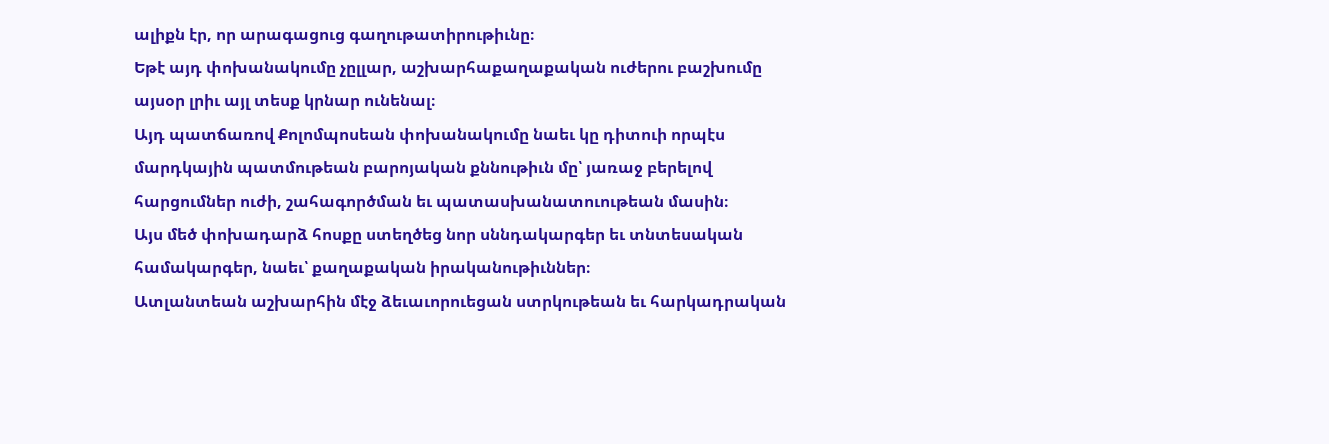ալիքն էր, որ արագացուց գաղութատիրութիւնը։
Եթէ այդ փոխանակումը չըլլար, աշխարհաքաղաքական ուժերու բաշխումը այսօր լրիւ այլ տեսք կրնար ունենալ։
Այդ պատճառով Քոլոմպոսեան փոխանակումը նաեւ կը դիտուի որպէս մարդկային պատմութեան բարոյական քննութիւն մը՝ յառաջ բերելով հարցումներ ուժի, շահագործման եւ պատասխանատուութեան մասին։
Այս մեծ փոխադարձ հոսքը ստեղծեց նոր սննդակարգեր եւ տնտեսական համակարգեր, նաեւ՝ քաղաքական իրականութիւններ։
Ատլանտեան աշխարհին մէջ ձեւաւորուեցան ստրկութեան եւ հարկադրական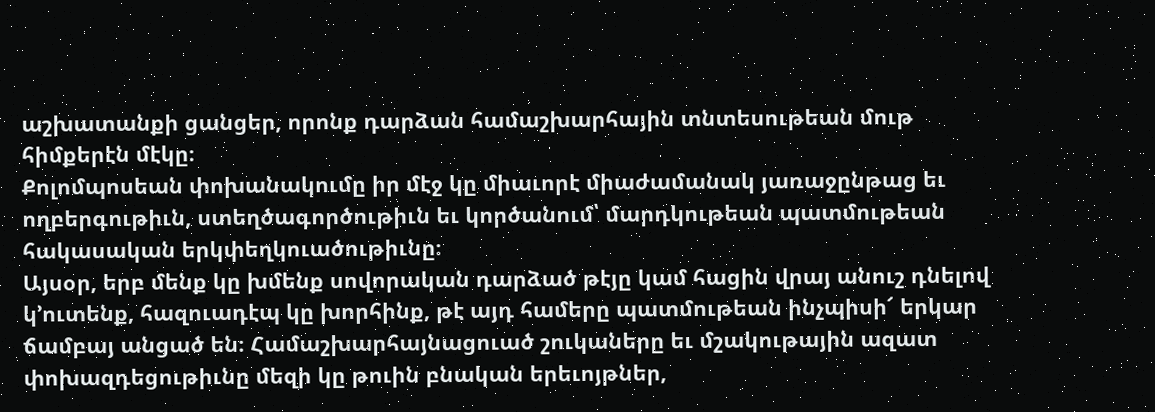աշխատանքի ցանցեր, որոնք դարձան համաշխարհային տնտեսութեան մութ հիմքերէն մէկը։
Քոլոմպոսեան փոխանակումը իր մէջ կը միաւորէ միաժամանակ յառաջընթաց եւ ողբերգութիւն, ստեղծագործութիւն եւ կործանում՝ մարդկութեան պատմութեան հակասական երկփեղկուածութիւնը։
Այսօր, երբ մենք կը խմենք սովորական դարձած թէյը կամ հացին վրայ անուշ դնելով կ՚ուտենք, հազուադէպ կը խորհինք, թէ այդ համերը պատմութեան ինչպիսի՜ երկար ճամբայ անցած են։ Համաշխարհայնացուած շուկաները եւ մշակութային ազատ փոխազդեցութիւնը մեզի կը թուին բնական երեւոյթներ,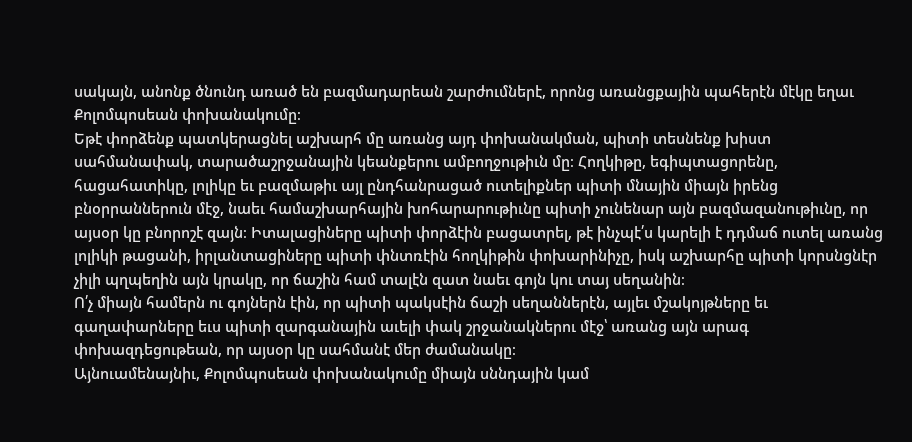սակայն, անոնք ծնունդ առած են բազմադարեան շարժումներէ, որոնց առանցքային պահերէն մէկը եղաւ Քոլոմպոսեան փոխանակումը։
Եթէ փորձենք պատկերացնել աշխարհ մը առանց այդ փոխանակման, պիտի տեսնենք խիստ սահմանափակ, տարածաշրջանային կեանքերու ամբողջութիւն մը։ Հողկիթը, եգիպտացորենը, հացահատիկը, լոլիկը եւ բազմաթիւ այլ ընդհանրացած ուտելիքներ պիտի մնային միայն իրենց բնօրրաններուն մէջ, նաեւ համաշխարհային խոհարարութիւնը պիտի չունենար այն բազմազանութիւնը, որ այսօր կը բնորոշէ զայն։ Իտալացիները պիտի փորձէին բացատրել, թէ ինչպէ՛ս կարելի է դդմաճ ուտել առանց լոլիկի թացանի, իրլանտացիները պիտի փնտռէին հողկիթին փոխարինիչը, իսկ աշխարհը պիտի կորսնցնէր չիլի պղպեղին այն կրակը, որ ճաշին համ տալէն զատ նաեւ գոյն կու տայ սեղանին։
Ո՛չ միայն համերն ու գոյներն էին, որ պիտի պակսէին ճաշի սեղաններէն, այլեւ մշակոյթները եւ գաղափարները եւս պիտի զարգանային աւելի փակ շրջանակներու մէջ՝ առանց այն արագ փոխազդեցութեան, որ այսօր կը սահմանէ մեր ժամանակը։
Այնուամենայնիւ, Քոլոմպոսեան փոխանակումը միայն սննդային կամ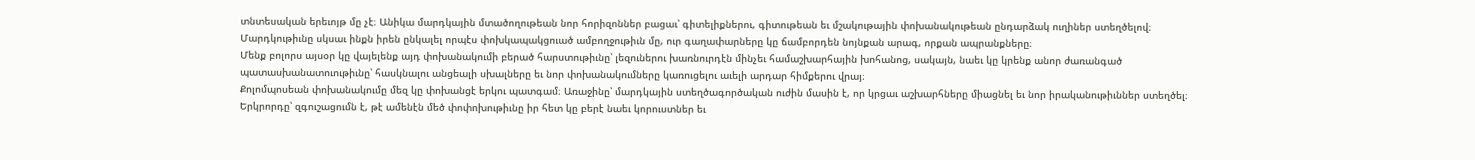տնտեսական երեւոյթ մը չէ։ Անիկա մարդկային մտածողութեան նոր հորիզոններ բացաւ՝ գիտելիքներու, գիտութեան եւ մշակութային փոխանակութեան ընդարձակ ուղիներ ստեղծելով։ Մարդկութիւնը սկսաւ ինքն իրեն ընկալել որպէս փոխկապակցուած ամբողջութիւն մը, ուր գաղափարները կը ճամբորդեն նոյնքան արագ, որքան ապրանքները։
Մենք բոլորս այսօր կը վայելենք այդ փոխանակումի բերած հարստութիւնը՝ լեզուներու խառնուրդէն մինչեւ համաշխարհային խոհանոց, սակայն, նաեւ կը կրենք անոր ժառանգած պատասխանատուութիւնը՝ հասկնալու անցեալի սխալները եւ նոր փոխանակումները կառուցելու աւելի արդար հիմքերու վրայ։
Քոլոմպոսեան փոխանակումը մեզ կը փոխանցէ երկու պատգամ։ Առաջինը՝ մարդկային ստեղծագործական ուժին մասին է, որ կրցաւ աշխարհները միացնել եւ նոր իրականութիւններ ստեղծել։ Երկրորդը՝ զգուշացումն է, թէ ամենէն մեծ փոփոխութիւնը իր հետ կը բերէ նաեւ կորուստներ եւ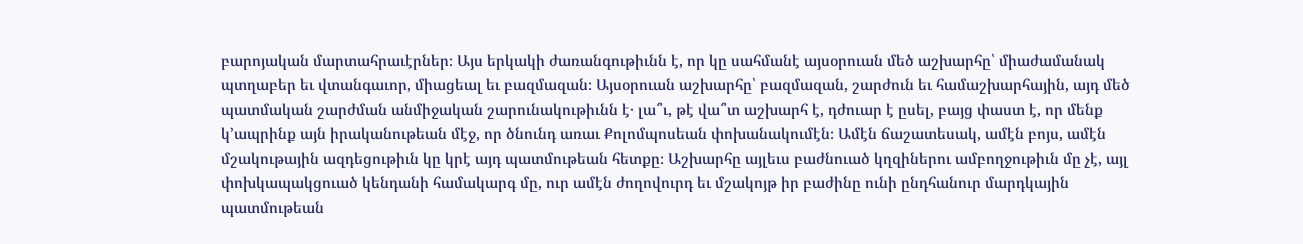բարոյական մարտահրաւէրներ։ Այս երկակի ժառանգութիւնն է, որ կը սահմանէ այսօրուան մեծ աշխարհը՝ միաժամանակ պտղաբեր եւ վտանգաւոր, միացեալ եւ բազմազան։ Այսօրուան աշխարհը՝ բազմազան, շարժուն եւ համաշխարհային, այդ մեծ պատմական շարժման անմիջական շարունակութիւնն է․ լա՞ւ, թէ վա՞տ աշխարհ է, դժուար է ըսել, բայց փաստ է, որ մենք կ՚ապրինք այն իրականութեան մէջ, որ ծնունդ առաւ Քոլոմպոսեան փոխանակումէն։ Ամէն ճաշատեսակ, ամէն բոյս, ամէն մշակութային ազդեցութիւն կը կրէ այդ պատմութեան հետքը։ Աշխարհը այլեւս բաժնուած կղզիներու ամբողջութիւն մը չէ, այլ փոխկապակցուած կենդանի համակարգ մը, ուր ամէն ժողովուրդ եւ մշակոյթ իր բաժինը ունի ընդհանուր մարդկային պատմութեան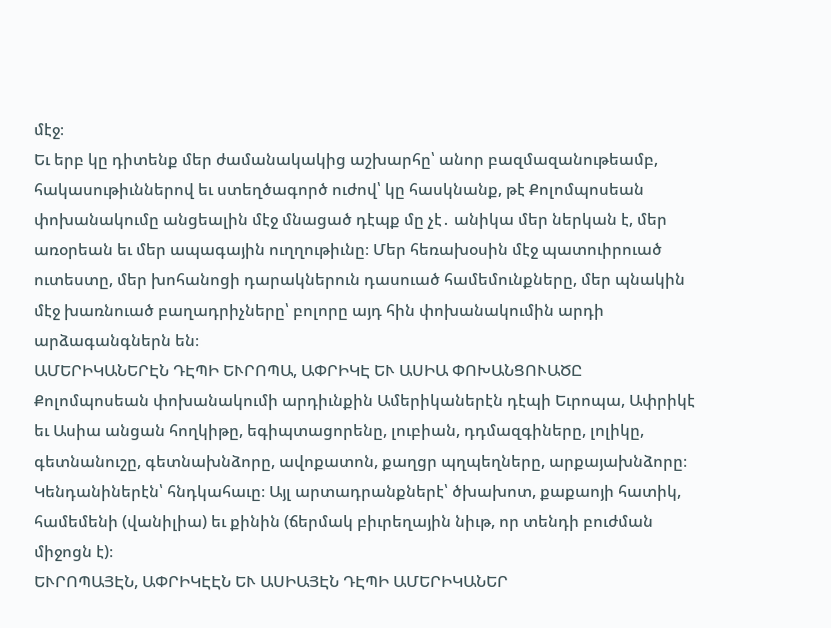մէջ։
Եւ երբ կը դիտենք մեր ժամանակակից աշխարհը՝ անոր բազմազանութեամբ, հակասութիւններով եւ ստեղծագործ ուժով՝ կը հասկնանք, թէ Քոլոմպոսեան փոխանակումը անցեալին մէջ մնացած դէպք մը չէ․ անիկա մեր ներկան է, մեր առօրեան եւ մեր ապագային ուղղութիւնը։ Մեր հեռախօսին մէջ պատուիրուած ուտեստը, մեր խոհանոցի դարակներուն դասուած համեմունքները, մեր պնակին մէջ խառնուած բաղադրիչները՝ բոլորը այդ հին փոխանակումին արդի արձագանգներն են։
ԱՄԵՐԻԿԱՆԵՐԷՆ ԴԷՊԻ ԵՒՐՈՊԱ, ԱՓՐԻԿԷ ԵՒ ԱՍԻԱ ՓՈԽԱՆՑՈՒԱԾԸ
Քոլոմպոսեան փոխանակումի արդիւնքին Ամերիկաներէն դէպի Եւրոպա, Ափրիկէ եւ Ասիա անցան հողկիթը, եգիպտացորենը, լուբիան, դդմազգիները, լոլիկը, գետնանուշը, գետնախնձորը, ավոքատոն, քաղցր պղպեղները, արքայախնձորը։
Կենդանիներէն՝ հնդկահաւը։ Այլ արտադրանքներէ՝ ծխախոտ, քաքաոյի հատիկ, համեմենի (վանիլիա) եւ քինին (ճերմակ բիւրեղային նիւթ, որ տենդի բուժման միջոցն է)։
ԵՒՐՈՊԱՅԷՆ, ԱՓՐԻԿԷԷՆ ԵՒ ԱՍԻԱՅԷՆ ԴԷՊԻ ԱՄԵՐԻԿԱՆԵՐ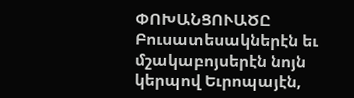ՓՈԽԱՆՑՈՒԱԾԸ
Բուսատեսակներէն եւ մշակաբոյսերէն նոյն կերպով Եւրոպայէն,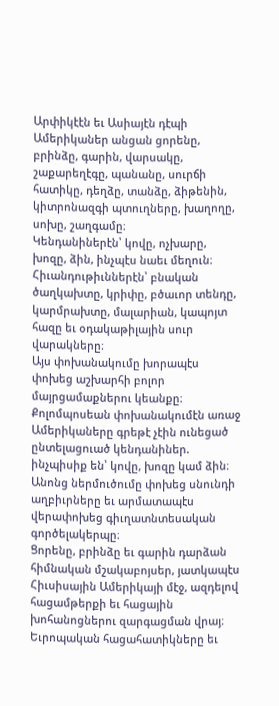Արփիկէէն եւ Ասիայէն դէպի Ամերիկաներ անցան ցորենը, բրինձը, գարին, վարսակը, շաքարեղէգը, պանանը, սուրճի հատիկը, դեղձը, տանձը, ձիթենին, կիտրոնազգի պտուղները, խաղողը, սոխը, շաղգամը։
Կենդանիներէն՝ կովը, ոչխարը, խոզը, ձին, ինչպէս նաեւ մեղուն։
Հիւանդութիւններէն՝ բնական ծաղկախտը, կրիփը, բծաւոր տենդը, կարմրախտը, մալարիան, կապոյտ հազը եւ օդակաթիլային սուր վարակները։
Այս փոխանակումը խորապէս փոխեց աշխարհի բոլոր մայրցամաքներու կեանքը։
Քոլոմպոսեան փոխանակումէն առաջ Ամերիկաները գրեթէ չէին ունեցած ընտելացուած կենդանիներ. ինչպիսիք են՝ կովը, խոզը կամ ձին։ Անոնց ներմուծումը փոխեց սնունդի աղբիւրները եւ արմատապէս վերափոխեց գիւղատնտեսական գործելակերպը։
Ցորենը, բրինձը եւ գարին դարձան հիմնական մշակաբոյսեր, յատկապէս Հիւսիսային Ամերիկայի մէջ, ազդելով հացամթերքի եւ հացային խոհանոցներու զարգացման վրայ։
Եւրոպական հացահատիկները եւ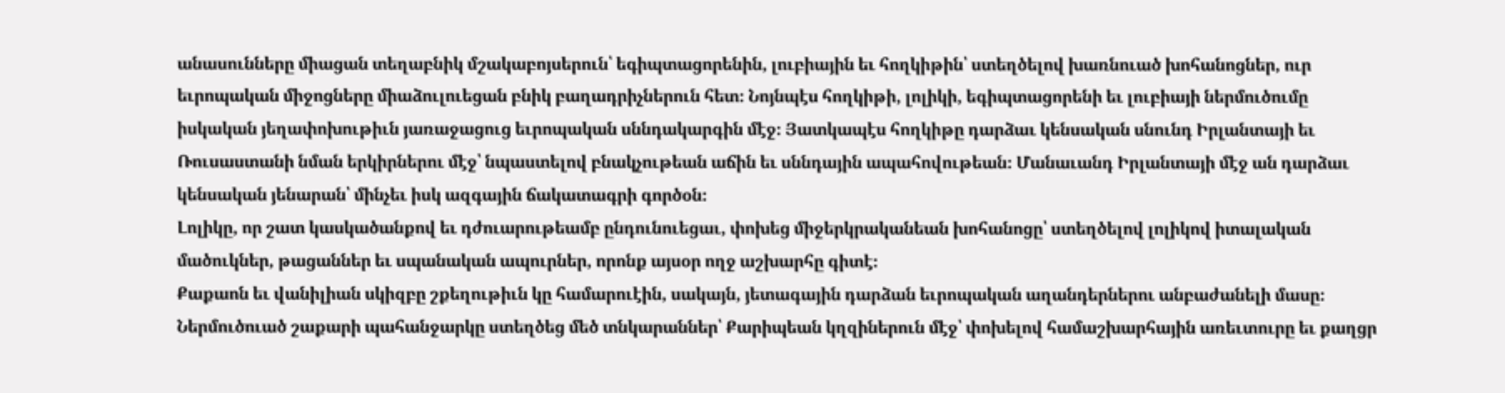անասունները միացան տեղաբնիկ մշակաբոյսերուն՝ եգիպտացորենին, լուբիային եւ հողկիթին՝ ստեղծելով խառնուած խոհանոցներ, ուր եւրոպական միջոցները միաձուլուեցան բնիկ բաղադրիչներուն հետ։ Նոյնպէս հողկիթի, լոլիկի, եգիպտացորենի եւ լուբիայի ներմուծումը իսկական յեղափոխութիւն յառաջացուց եւրոպական սննդակարգին մէջ։ Յատկապէս հողկիթը դարձաւ կենսական սնունդ Իրլանտայի եւ Ռուսաստանի նման երկիրներու մէջ՝ նպաստելով բնակչութեան աճին եւ սննդային ապահովութեան։ Մանաւանդ Իրլանտայի մէջ ան դարձաւ կենսական յենարան՝ մինչեւ իսկ ազգային ճակատագրի գործօն։
Լոլիկը, որ շատ կասկածանքով եւ դժուարութեամբ ընդունուեցաւ, փոխեց միջերկրականեան խոհանոցը՝ ստեղծելով լոլիկով իտալական մածուկներ, թացաններ եւ սպանական ապուրներ, որոնք այսօր ողջ աշխարհը գիտէ։
Քաքաոն եւ վանիլիան սկիզբը շքեղութիւն կը համարուէին, սակայն, յետագային դարձան եւրոպական աղանդերներու անբաժանելի մասը։
Ներմուծուած շաքարի պահանջարկը ստեղծեց մեծ տնկարաններ՝ Քարիպեան կղզիներուն մէջ՝ փոխելով համաշխարհային առեւտուրը եւ քաղցր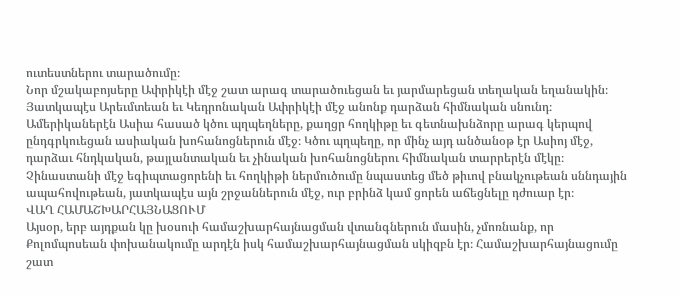ուտեստներու տարածումը։
Նոր մշակաբոյսերը Ափրիկէի մէջ շատ արագ տարածուեցան եւ յարմարեցան տեղական եղանակին։ Յատկապէս Արեւմտեան եւ Կեդրոնական Ափրիկէի մէջ անոնք դարձան հիմնական սնունդ։
Ամերիկաներէն Ասիա հասած կծու պղպեղները, քաղցր հողկիթը եւ գետնախնձորը արագ կերպով ընդգրկուեցան ասիական խոհանոցներուն մէջ։ Կծու պղպեղը, որ մինչ այդ անծանօթ էր Ասիոյ մէջ, դարձաւ հնդկական, թայլանտական եւ չինական խոհանոցներու հիմնական տարրերէն մէկը։
Չինաստանի մէջ եգիպտացորենի եւ հողկիթի ներմուծումը նպաստեց մեծ թիւով բնակչութեան սննդային ապահովութեան, յատկապէս այն շրջաններուն մէջ, ուր բրինձ կամ ցորեն աճեցնելը դժուար էր։
ՎԱՂ ՀԱՄԱՇԽԱՐՀԱՅՆԱՑՈՒՄ
Այսօր, երբ այդքան կը խօսուի համաշխարհայնացման վտանգներուն մասին, չմոռնանք, որ Քոլոմպոսեան փոխանակումը արդէն իսկ համաշխարհայնացման սկիզբն էր։ Համաշխարհայնացումը շատ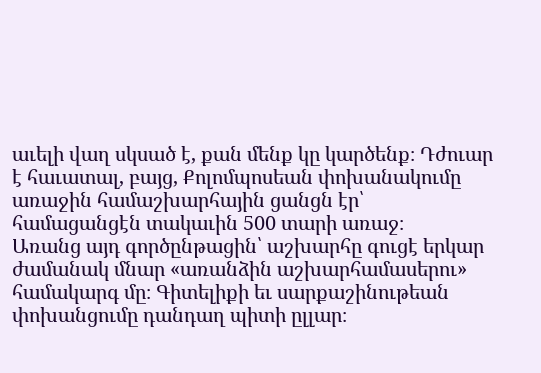աւելի վաղ սկսած է, քան մենք կը կարծենք։ Դժուար է հաւատալ, բայց, Քոլոմպոսեան փոխանակումը առաջին համաշխարհային ցանցն էր՝ համացանցէն տակաւին 500 տարի առաջ։
Առանց այդ գործընթացին՝ աշխարհը գուցէ երկար ժամանակ մնար «առանձին աշխարհամասերու» համակարգ մը։ Գիտելիքի եւ սարքաշինութեան փոխանցումը դանդաղ պիտի ըլլար։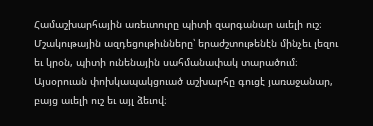Համաշխարհային առեւտուրը պիտի զարգանար աւելի ուշ։
Մշակութային ազդեցութիւնները՝ երաժշտութենէն մինչեւ լեզու եւ կրօն, պիտի ունենային սահմանափակ տարածում։ Այսօրուան փոխկապակցուած աշխարհը գուցէ յառաջանար, բայց աւելի ուշ եւ այլ ձեւով։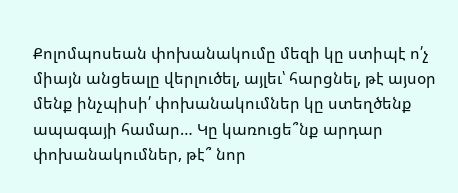Քոլոմպոսեան փոխանակումը մեզի կը ստիպէ ո՛չ միայն անցեալը վերլուծել, այլեւ՝ հարցնել, թէ այսօր մենք ինչպիսի՛ փոխանակումներ կը ստեղծենք ապագայի համար… Կը կառուցե՞նք արդար փոխանակումներ, թէ՞ նոր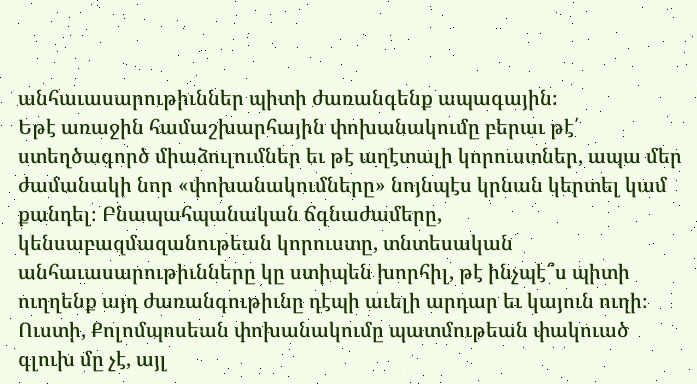անհաւասարութիւններ պիտի ժառանգենք ապագային։
Եթէ առաջին համաշխարհային փոխանակումը բերաւ թէ՛ ստեղծագործ միաձուլումներ եւ թէ աղէտալի կորուստներ, ապա մեր ժամանակի նոր «փոխանակումները» նոյնպէս կրնան կերտել կամ քանդել։ Բնապահպանական ճգնաժամերը, կենսաբազմազանութեան կորուստը, տնտեսական անհաւասարութիւնները կը ստիպեն խորհիլ, թէ ինչպէ՞ս պիտի ուղղենք այդ ժառանգութիւնը դէպի աւելի արդար եւ կայուն ուղի։
Ուստի, Քոլոմպոսեան փոխանակումը պատմութեան փակուած գլուխ մը չէ, այլ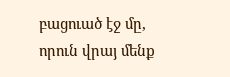բացուած էջ մը, որուն վրայ մենք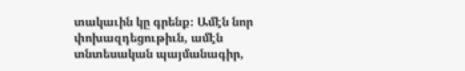տակաւին կը գրենք։ Ամէն նոր փոխազդեցութիւն, ամէն տնտեսական պայմանագիր,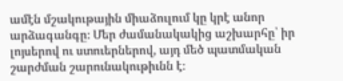ամէն մշակութային միաձուլում կը կրէ անոր արձագանգը։ Մեր ժամանակակից աշխարհը՝ իր լոյսերով ու ստուերներով, այդ մեծ պատմական շարժման շարունակութիւնն է։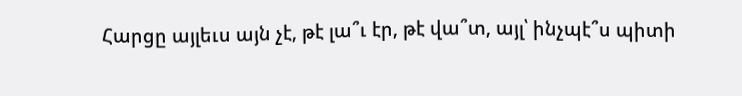Հարցը այլեւս այն չէ, թէ լա՞ւ էր, թէ վա՞տ, այլ՝ ինչպէ՞ս պիտի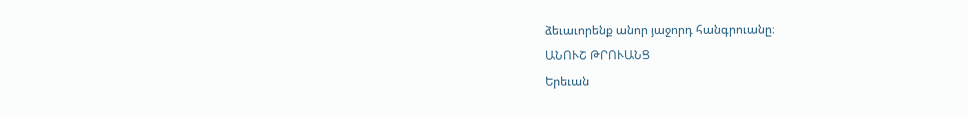ձեւաւորենք անոր յաջորդ հանգրուանը։
ԱՆՈՒՇ ԹՐՈՒԱՆՑ
Երեւան